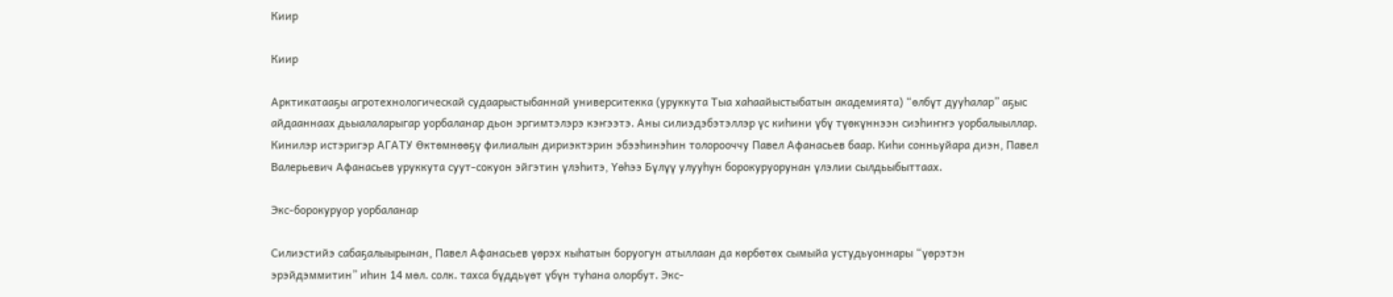Киир

Киир

Арктикатааҕы агротехнологическай судаарыстыбаннай университекка (уруккута Тыа хаһаайыстыбатын академията) “өлбүт дууһалар” аҕыс айдааннаах дьыалаларыгар уорбаланар дьон эргимтэлэрэ кэҥээтэ. Аны силиэдэбэтэллэр үс киһини үбү түөкүннээн сиэһиҥҥэ уорбалыыллар. Кинилэр истэригэр АГАТУ Өктөмнөөҕү филиалын дириэктэрин эбээһинэһин толорооччу Павел Афанасьев баар. Киһи сонньуйара диэн, Павел Валерьевич Афанасьев уруккута суут-сокуон эйгэтин үлэһитэ, Үөһээ Бүлүү улууһун борокуруорунан үлэлии сылдьыбыттаах.

Экс-борокуруор уорбаланар

Силиэстийэ сабаҕалыырынан, Павел Афанасьев үөрэх кыһатын боруогун атыллаан да көрбөтөх сымыйа устудьуоннары “үөрэтэн эрэйдэммитин” иһин 14 мөл. солк. тахса бүддьүөт үбүн туһана олорбут. Экс-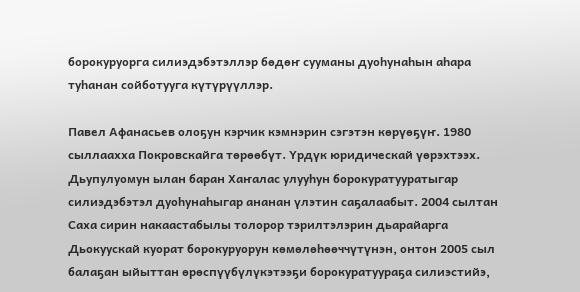борокуруорга силиэдэбэтэллэр бөдөҥ сууманы дуоһунаһын аһара туһанан сойботууга күтүрүүллэр.

Павел Афанасьев олоҕун кэрчик кэмнэрин сэгэтэн көрүөҕүҥ. 1980 сыллаахха Покровскайга төрөөбүт. Үрдүк юридическай үөрэхтээх. Дьупулуомун ылан баран Хаҥалас улууһун борокуратууратыгар силиэдэбэтэл дуоһунаһыгар ананан үлэтин саҕалаабыт. 2004 сылтан Саха сирин накаастабылы толорор тэрилтэлэрин дьарайарга Дьокуускай куорат борокуруорун көмөлөһөөччүтүнэн, онтон 2005 сыл балаҕан ыйыттан өрөспүүбүлүкэтээҕи борокуратуураҕа силиэстийэ,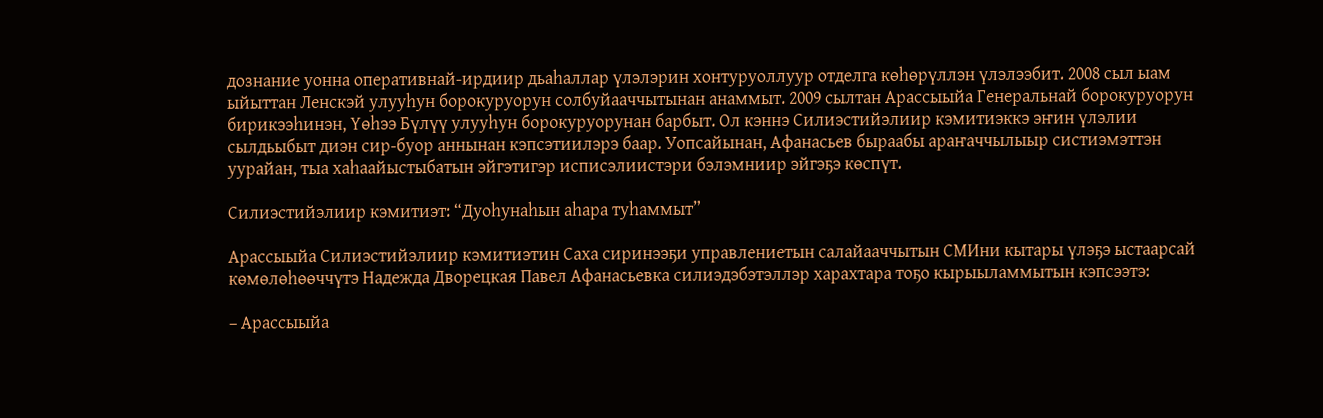дознание уонна оперативнай-ирдиир дьаһаллар үлэлэрин хонтуруоллуур отделга көһөрүллэн үлэлээбит. 2008 сыл ыам ыйыттан Ленскэй улууһун борокуруорун солбуйааччытынан анаммыт. 2009 сылтан Арассыыйа Генеральнай борокуруорун бирикээһинэн, Үөһээ Бүлүү улууһун борокуруорунан барбыт. Ол кэннэ Силиэстийэлиир кэмитиэккэ эҥин үлэлии сылдьыбыт диэн сир-буор аннынан кэпсэтиилэрэ баар. Уопсайынан, Афанасьев быраабы араҥаччылыыр систиэмэттэн уурайан, тыа хаһаайыстыбатын эйгэтигэр исписэлиистэри бэлэмниир эйгэҕэ көспүт.

Силиэстийэлиир кэмитиэт: “Дуоһунаһын аһара туһаммыт”

Арассыыйа Силиэстийэлиир кэмитиэтин Саха сиринээҕи управлениетын салайааччытын СМИни кытары үлэҕэ ыстаарсай көмөлөһөөччүтэ Надежда Дворецкая Павел Афанасьевка силиэдэбэтэллэр харахтара тоҕо кырыыламмытын кэпсээтэ:

– Арассыыйа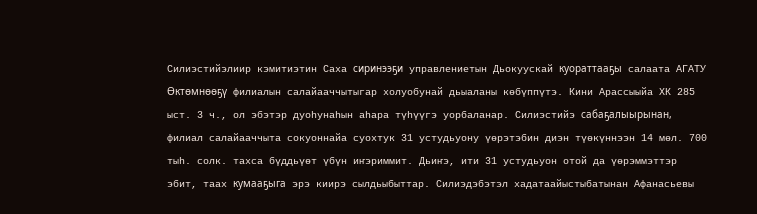Силиэстийэлиир кэмитиэтин Саха сиринээҕи управлениетын Дьокуускай куораттааҕы салаата АГАТУ Өктөмнөөҕү филиалын салайааччытыгар холуобунай дьыаланы көбүппүтэ. Кини Арассыыйа ХК 285 ыст. 3 ч., ол эбэтэр дуоһунаһын аһара түһүүгэ уорбаланар. Силиэстийэ сабаҕалыырынан, филиал салайааччыта сокуоннайа суохтук 31 устудьуону үөрэтэбин диэн түөкүннээн 14 мөл. 700 тыһ. солк. тахса бүддьүөт үбүн иҥэриммит. Дьиҥэ, ити 31 устудьуон отой да үөрэммэттэр эбит, таах кумааҕыга эрэ киирэ сылдьыбыттар. Силиэдэбэтэл хадатаайыстыбатынан Афанасьевы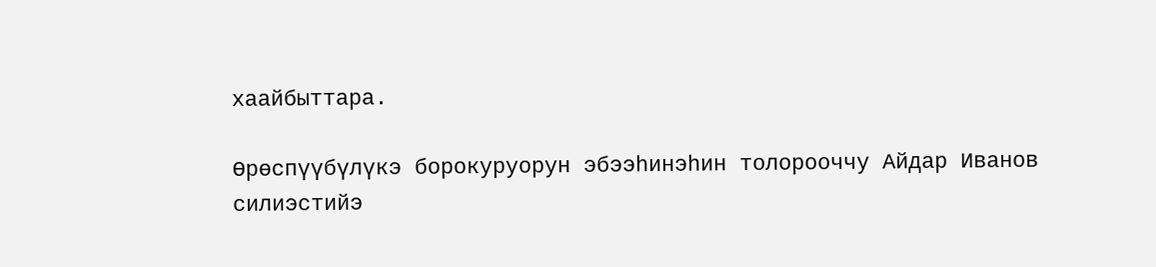хаайбыттара.

Өрөспүүбүлүкэ борокуруорун эбээһинэһин толорооччу Айдар Иванов силиэстийэ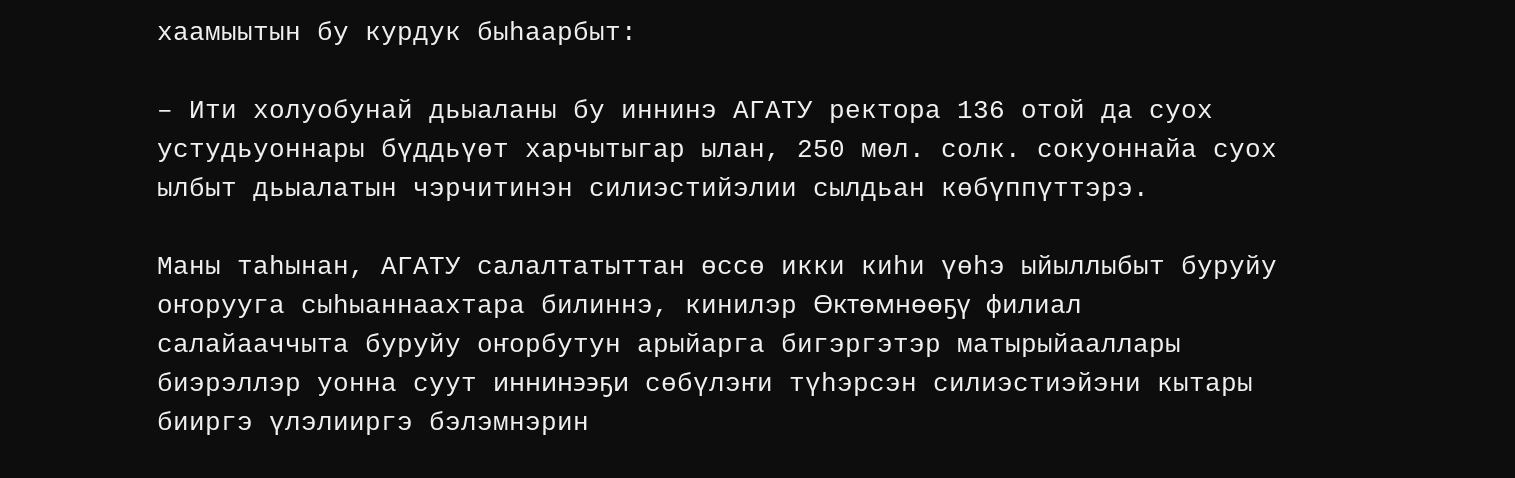хаамыытын бу курдук быһаарбыт:

– Ити холуобунай дьыаланы бу иннинэ АГАТУ ректора 136 отой да суох устудьуоннары бүддьүөт харчытыгар ылан, 250 мөл. солк. сокуоннайа суох ылбыт дьыалатын чэрчитинэн силиэстийэлии сылдьан көбүппүттэрэ.

Маны таһынан, АГАТУ салалтатыттан өссө икки киһи үөһэ ыйыллыбыт буруйу оҥорууга сыһыаннаахтара билиннэ, кинилэр Өктөмнөөҕү филиал салайааччыта буруйу оҥорбутун арыйарга бигэргэтэр матырыйааллары биэрэллэр уонна суут иннинээҕи сөбүлэҥи түһэрсэн силиэстиэйэни кытары бииргэ үлэлииргэ бэлэмнэрин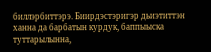биллэрбиттэрэ. Биирдэстэригэр дьиэтиттэн ханна да барбатын курдук, баппыыска туттарылынна,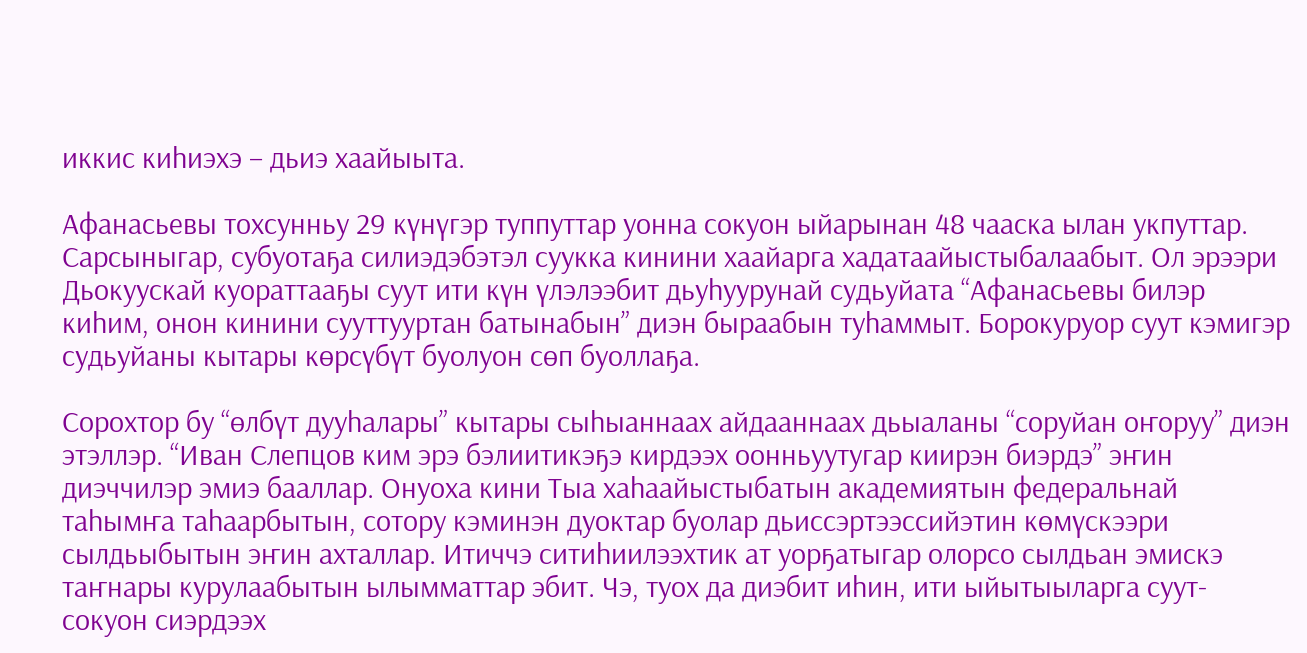иккис киһиэхэ – дьиэ хаайыыта.

Афанасьевы тохсунньу 29 күнүгэр туппуттар уонна сокуон ыйарынан 48 чааска ылан укпуттар. Сарсыныгар, субуотаҕа силиэдэбэтэл суукка кинини хаайарга хадатаайыстыбалаабыт. Ол эрээри Дьокуускай куораттааҕы суут ити күн үлэлээбит дьуһуурунай судьуйата “Афанасьевы билэр киһим, онон кинини сууттууртан батынабын” диэн быраабын туһаммыт. Борокуруор суут кэмигэр судьуйаны кытары көрсүбүт буолуон сөп буоллаҕа.

Сорохтор бу “өлбүт дууһалары” кытары сыһыаннаах айдааннаах дьыаланы “соруйан оҥоруу” диэн этэллэр. “Иван Слепцов ким эрэ бэлиитикэҕэ кирдээх оонньуутугар киирэн биэрдэ” эҥин диэччилэр эмиэ бааллар. Онуоха кини Тыа хаһаайыстыбатын академиятын федеральнай таһымҥа таһаарбытын, сотору кэминэн дуоктар буолар дьиссэртээссийэтин көмүскээри сылдьыбытын эҥин ахталлар. Итиччэ ситиһиилээхтик ат уорҕатыгар олорсо сылдьан эмискэ таҥнары курулаабытын ылымматтар эбит. Чэ, туох да диэбит иһин, ити ыйытыыларга суут-сокуон сиэрдээх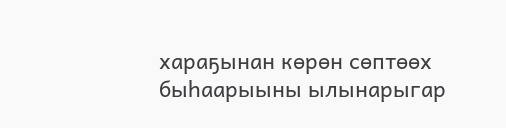хараҕынан көрөн сөптөөх быһаарыыны ылынарыгар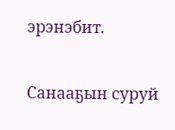эрэнэбит.

Санааҕын суруй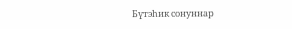Бүтэһик сонуннар